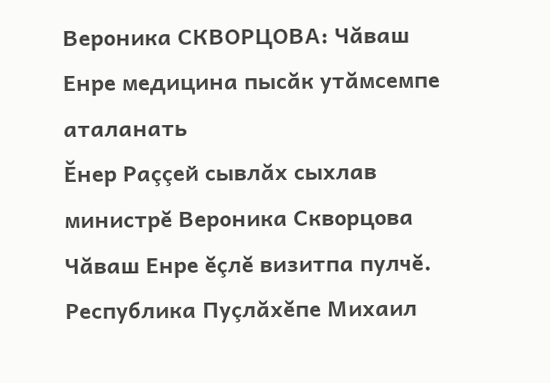Вероника СКВОРЦОВА: Чăваш Енре медицина пысăк утăмсемпе аталанать
Ĕнер Раççей сывлăх сыхлав министрĕ Вероника Скворцова Чăваш Енре ĕçлĕ визитпа пулчĕ. Республика Пуçлăхĕпе Михаил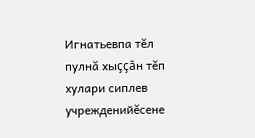Игнатьевпа тĕл пулнă хыççăн тĕп хулари сиплев учрежденийĕсене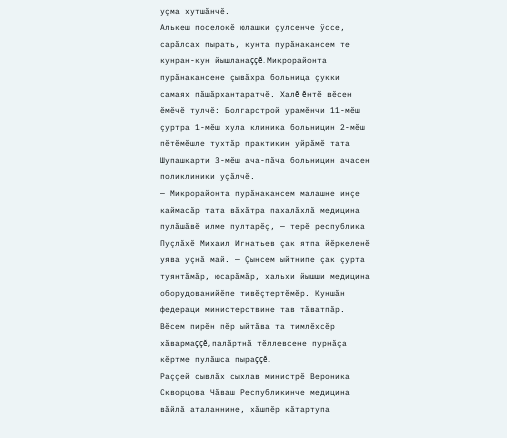уçма хутшăнчĕ.
Алькеш поселокĕ юлашки çулсенче ÿссе, сарăлсах пырать, кунта пурăнакансем те кунран-кун йышланаççĕ. Микрорайонта пурăнакансене çывăхра больница çукки самаях пăшăрхантаратчĕ. Халĕ ĕнтĕ вĕсен ĕмĕчĕ тулчĕ: Болгарстрой урамĕнчи 11-мĕш çуртра 1-мĕш хула клиника больницин 2-мĕш пĕтĕмĕшле тухтăр практикин уйрăмĕ тата Шупашкарти 3-мĕш ача-пăча больницин ачасен поликлиники уçăлчĕ.
— Микрорайонта пурăнакансем малашне инçе каймасăр тата вăхăтра пахалăхлă медицина пулăшăвĕ илме пултарĕç, — терĕ республика Пуçлăхĕ Михаил Игнатьев çак ятпа йĕркеленĕ уява уçнă май. — Çынсем ыйтнипе çак çурта туянтăмăр, юсарăмăр, хальхи йышши медицина оборудованийĕпе тивĕçтертĕмĕр. Куншăн федераци министерствине тав тăватпăр. Вĕсем пирĕн пĕр ыйтăва та тимлĕхсĕр хăвармаççĕ, палăртнă тĕллевсене пурнăçа кĕртме пулăшса пыраççĕ.
Раççей сывлăх сыхлав министрĕ Вероника Скворцова Чăваш Республикинче медицина вăйлă аталаннине, хăшпĕр кăтартупа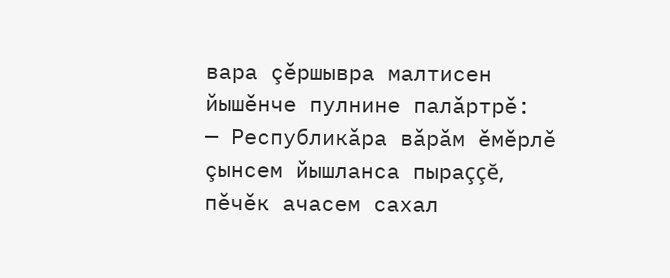вара çĕршывра малтисен йышĕнче пулнине палăртрĕ:
— Республикăра вăрăм ĕмĕрлĕ çынсем йышланса пыраççĕ, пĕчĕк ачасем сахал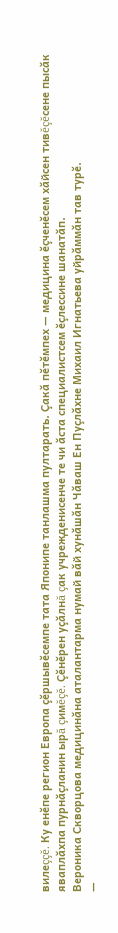вилеççĕ. Ку енĕпе регион Европа çĕршывĕсемпе тата Японипе танлашма пултарать. Çакă пĕтĕмпех — медицина ĕçченĕсем хăйсен тивĕçĕсене пысăк яваплăхпа пурнăçланин ырă çимĕçĕ. Çĕнĕрен уçăлнă çак учрежденисенче те чи ăста специалистсем ĕçлессине шанатăп.
Вероника Скворцова медицинăна аталантарма нумай вăй хунăшăн Чăваш Ен Пуçлăхне Михаил Игнатьева уйрăммăн тав турĕ.
—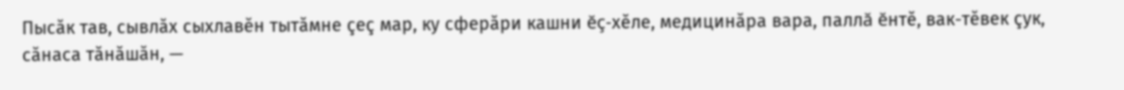Пысăк тав, сывлăх сыхлавĕн тытăмне çеç мар, ку сферăри кашни ĕç-хĕле, медицинăра вара, паллă ĕнтĕ, вак-тĕвек çук, сăнаса тăнăшăн, —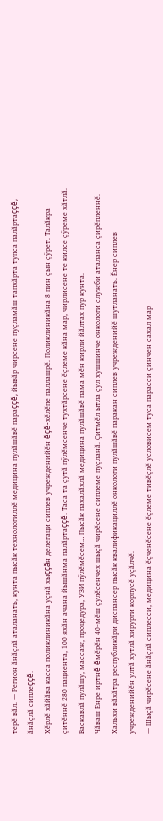терĕ вăл. — Регион ăнăçлă аталанать, кунта пысăк технологиллĕ медицина пулăшăвĕ параççĕ, йывăр чирсене пуçламăш тапхăрта тупса палăртаççĕ, ăнăçлă сиплеççĕ.
Хĕрлĕ хăйăва касса поликлиникăна уçнă хыççăн делегаци сиплев учрежденийĕн ĕçĕ-хĕлĕпе паллашрĕ. Поликлиникăна 8 пин çын çÿрет. Талăкра çитĕннĕ 280 пациента, 100 яхăн ачана йышăнма палăртаççĕ. Таса та çутă пÿлĕмсенче тухтăрсене ĕçлеме кăна мар, чирлисене те килсе çÿреме хăтлă. Васкавлă пулăшу, массаж, процедура, УЗИ пÿлĕмĕсем… Пысăк пахалăхлă медицина пулăшăвĕ пама мĕн кирли йăлтах пур кунта.
Чăваш Енре иртнĕ ĕмĕрĕн 40-мĕш çулĕсенчех шыçă чирĕсене сиплеме пуçланă. Çитмĕл ытла çул хушшинче онкологи служби аталанса çирĕпленнĕ. Хальхи вăхăтра республикăри диспансер пысăк квалификациллĕ онкологи пулăшăвĕ паракан сиплев учрежденийĕ шутланать. Ĕнер сиплев учрежденийĕн ултă хутлă хирурги корпусĕ уçăлчĕ.
— Шыçă чирĕсене ăнăçлă сиплесси, медицина ĕçченĕсене ĕçлеме тивĕçлĕ условисем туса парасси çинчен сахал мар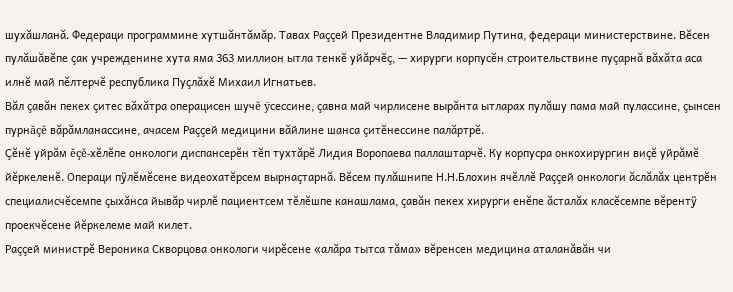шухăшланă. Федераци программине хутшăнтăмăр. Тавах Раççей Президентне Владимир Путина, федераци министерствине. Вĕсен пулăшăвĕпе çак учрежденине хута яма 363 миллион ытла тенкĕ уйăрчĕç, — хирурги корпусĕн строительствине пуçарнă вăхăта аса илнĕ май пĕлтерчĕ республика Пуçлăхĕ Михаил Игнатьев.
Вăл çавăн пекех çитес вăхăтра операцисен шучĕ ÿсессине, çавна май чирлисене вырăнта ытларах пулăшу пама май пулассине, çынсен пурнăçĕ вăрăмланассине, ачасем Раççей медицини вăйлине шанса çитĕнессине палăртрĕ.
Çĕнĕ уйрăм ĕçĕ-хĕлĕпе онкологи диспансерĕн тĕп тухтăрĕ Лидия Воропаева паллаштарчĕ. Ку корпусра онкохирургин виçĕ уйрăмĕ йĕркеленĕ. Операци пÿлĕмĕсене видеохатĕрсем вырнаçтарнă. Вĕсем пулăшнипе Н.Н.Блохин ячĕллĕ Раççей онкологи ăслăлăх центрĕн специалисчĕсемпе çыхăнса йывăр чирлĕ пациентсем тĕлĕшпе канашлама, çавăн пекех хирурги енĕпе ăсталăх класĕсемпе вĕрентÿ проекчĕсене йĕркелеме май килет.
Раççей министрĕ Вероника Скворцова онкологи чирĕсене «алăра тытса тăма» вĕренсен медицина аталанăвăн чи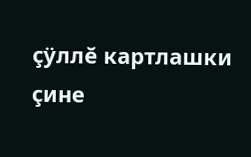çÿллĕ картлашки çине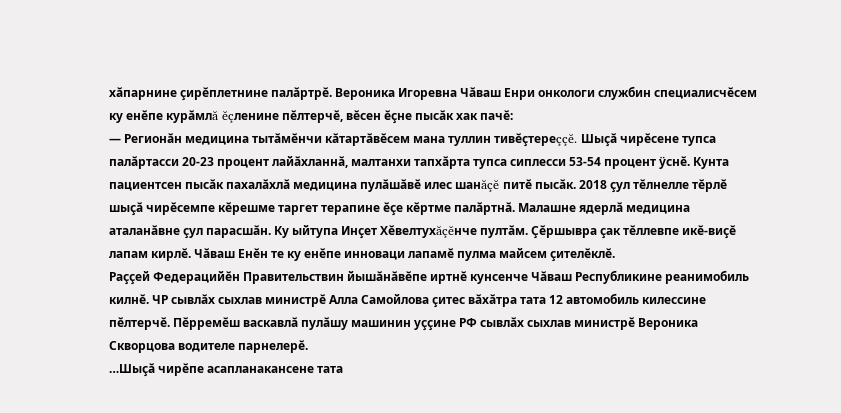хăпарнине çирĕплетнине палăртрĕ. Вероника Игоревна Чăваш Енри онкологи службин специалисчĕсем ку енĕпе курăмлă ĕçленине пĕлтерчĕ, вĕсен ĕçне пысăк хак пачĕ:
— Регионăн медицина тытăмĕнчи кăтартăвĕсем мана туллин тивĕçтереççĕ. Шыçă чирĕсене тупса палăртасси 20-23 процент лайăхланнă, малтанхи тапхăрта тупса сиплесси 53-54 процент ÿснĕ. Кунта пациентсен пысăк пахалăхлă медицина пулăшăвĕ илес шанăçĕ питĕ пысăк. 2018 çул тĕлнелле тĕрлĕ шыçă чирĕсемпе кĕрешме таргет терапине ĕçе кĕртме палăртнă. Малашне ядерлă медицина аталанăвне çул парасшăн. Ку ыйтупа Инçет Хĕвелтухăçĕнче пултăм. Çĕршывра çак тĕллевпе икĕ-виçĕ лапам кирлĕ. Чăваш Енĕн те ку енĕпе инноваци лапамĕ пулма майсем çителĕклĕ.
Раççей Федерацийĕн Правительствин йышăнăвĕпе иртнĕ кунсенче Чăваш Республикине реанимобиль килнĕ. ЧР сывлăх сыхлав министрĕ Алла Самойлова çитес вăхăтра тата 12 автомобиль килессине пĕлтерчĕ. Пĕрремĕш васкавлă пулăшу машинин уççине РФ сывлăх сыхлав министрĕ Вероника Скворцова водителе парнелерĕ.
…Шыçă чирĕпе асапланакансене тата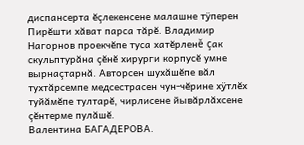диспансерта ĕçлекенсене малашне тÿперен Пирĕшти хăват парса тăрĕ. Владимир Нагорнов проекчĕпе туса хатĕрленĕ çак скульптурăна çĕнĕ хирурги корпусĕ умне вырнаçтарнă. Авторсен шухăшĕпе вăл тухтăрсемпе медсестрасен чун-чĕрине хÿтлĕх туйăмĕпе тултарĕ, чирлисене йывăрлăхсене çĕнтерме пулăшĕ.
Валентина БАГАДЕРОВА.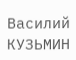Василий КУЗЬМИН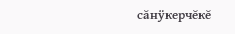сăнÿкерчĕкĕ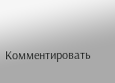Комментировать